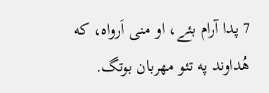7 پدا آرام بئے، او منی اَرواه، که هُداوند په تئو مهربان بوتگ.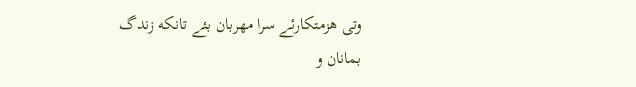وتی هزمتکارئے سرا مهربان بئے تانکه زندگ بمانان و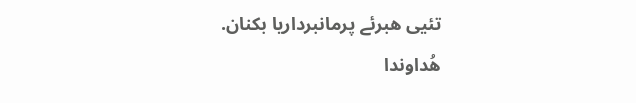تئیی هبرئے پرمانبرداریا بکنان.
هُداوندا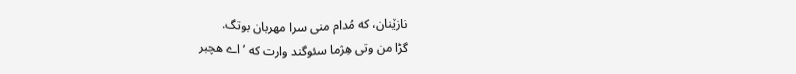نازێنان، که مُدام منی سرا مهربان بوتگ.
گڑا من وتی هِژما سئوگند وارت که ’اے هچبر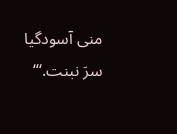منی آسودگیا سرَ نبنت.‘“